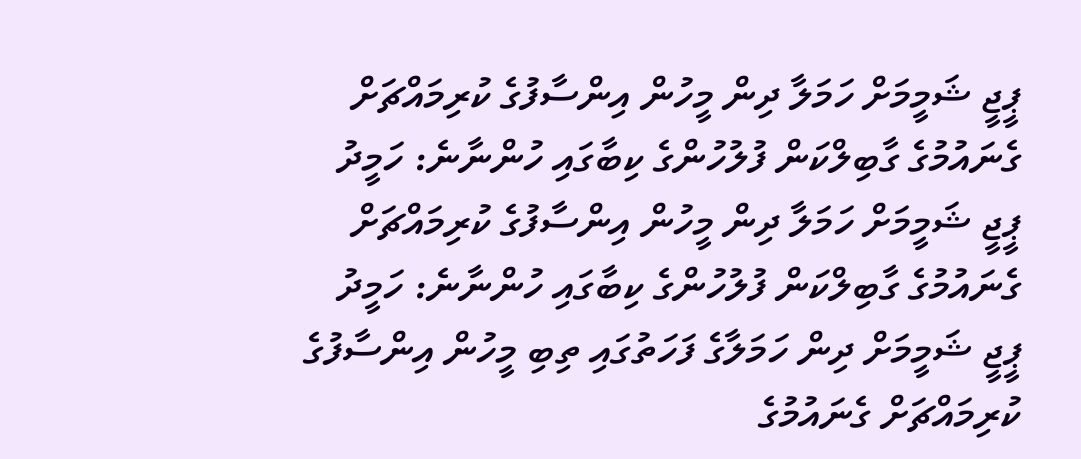ޕީޖީ ޝަމީމަށް ހަމަލާ ދިން މީހުން އިންސާފުގެ ކުރިމައްޗަށް ގެނައުމުގެ ގާބިލްކަން ފުލުހުންގެ ކިބާގައި ހުންނާނެ: ހަމީދު
ޕީޖީ ޝަމީމަށް ހަމަލާ ދިން މީހުން އިންސާފުގެ ކުރިމައްޗަށް ގެނައުމުގެ ގާބިލްކަން ފުލުހުންގެ ކިބާގައި ހުންނާނެ: ހަމީދު
ޕީޖީ ޝަމީމަށް ދިން ހަމަލާގެ ފަހަތުގައި ތިބި މީހުން އިންސާފުގެ ކުރިމައްޗަށް ގެނައުމުގެ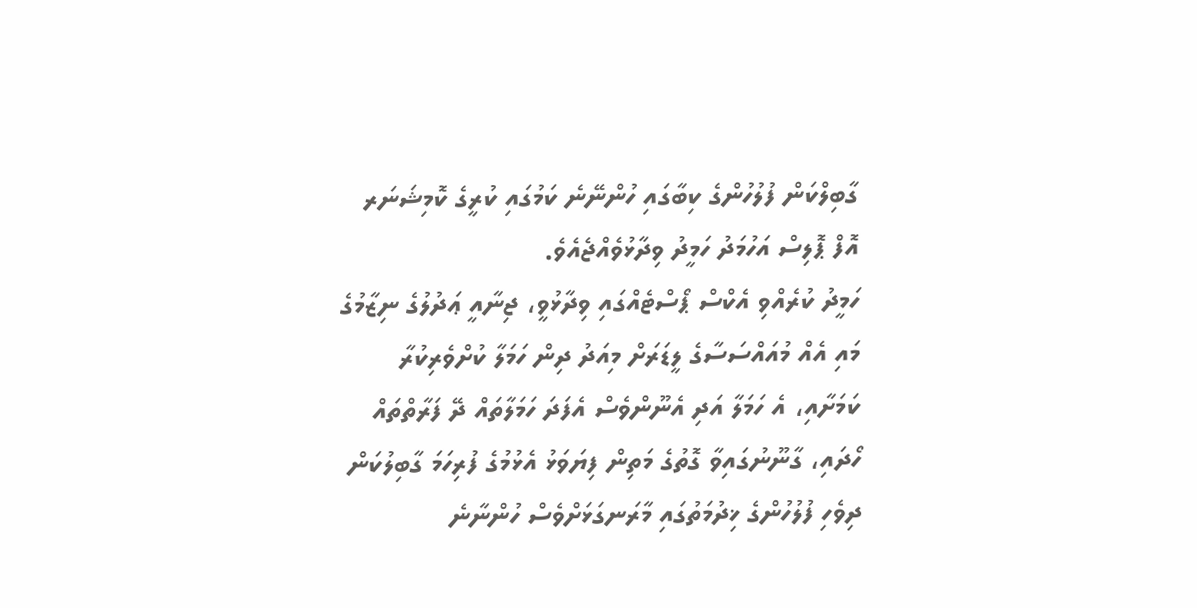ގާބިލްކަން ފުލުހުންގެ ކިބާގައި ހުންނޭނެ ކަމުގައި ކުރީގެ ކޮމިޝަނަރ އޮފް ޕޮލިސް އަހުމަދު ހަމީދު ވިދާޅުވެއްޖެއެވެ.
ހަމީދު ކުރެއްވި އެކްސް ޕޯސްޓެއްގައި ވިދާޅުވީ، ޖިނާއީ ޢަދުލުގެ ނިޒާމުގެ މައި އެއް މުއައްސަސާގެ ލީޑަރަށް މިއަދު ދިން ހަމަލާ ކުށްވެރިކުރާ ކަމަށާއި، އެ ހަމަލާ އަދި އެނޫންވެސް އެފަދަ ހަމަލާތައް ދޭ ފަރާތްތައް ހޯދައި، ގާނޫނުގައިވާ ގޮތުގެ މަތިން ފިޔަވަޅު އެޅުމުގެ ފުރިހަމަ ގާބިލުކަން ދިވެހި ފުލުހުންގެ ޚިދުމަތުގައި މާރަނގަޅަށްވެސް ހުންނާނެ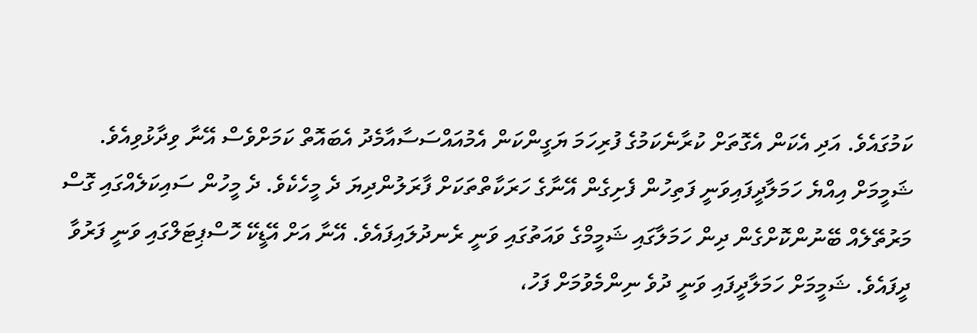ކަމުގައެވެ. އަދި އެކަން އެގޮތަށް ކުރާނެކަމުގެ ފުރިހަމަ ޔަގީންކަން އެމުއައްސަސާއާމެދު އެބައޮތް ކަމަށްވެސް އޭނާ ވިދާޅުވިއެވެ.
ޝަމީމަށް އިއްޔެ ހަމަލާދީފައިވަނީ ފަތިހުން ފެށިގެން އޭނާގެ ހަރަކާތްތަކަށް ފާރަލުންދިޔަ ދެ މީހެކެވެ. ދެ މީހުން ސައިކަލެއްގައި ގޮސް މަރުތޭލެއް ބޭނުންކޮށްގެން ދިން ހަމަލާގައި ޝަމީމްގެ ވައަތުގައި ވަނީ ރެނދުލައިފައެވެ. އޭނާ އަށް އޭޑީކޭ ހޮސްޕިޓަލްގައި ވަނީ ފަރުވާ ދީފައެވެ. ޝަމީމަށް ހަމަލާދީފައި ވަނީ ދުވެ ނިންމެވުމަށް ފަހު،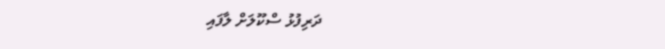ދަރިފުޅު ސްކޫލަށް ލާފައި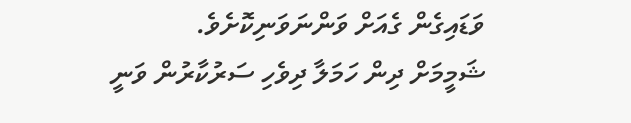ވަޑައިގެން ގެއަށް ވަންނަވަނިކޮށެވެ.
ޝަމީމަށް ދިން ހަމަލާ ދިވެހި ސަރުކާރުން ވަނީ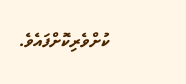ކުށްވެރިކޮށްފައެވެ.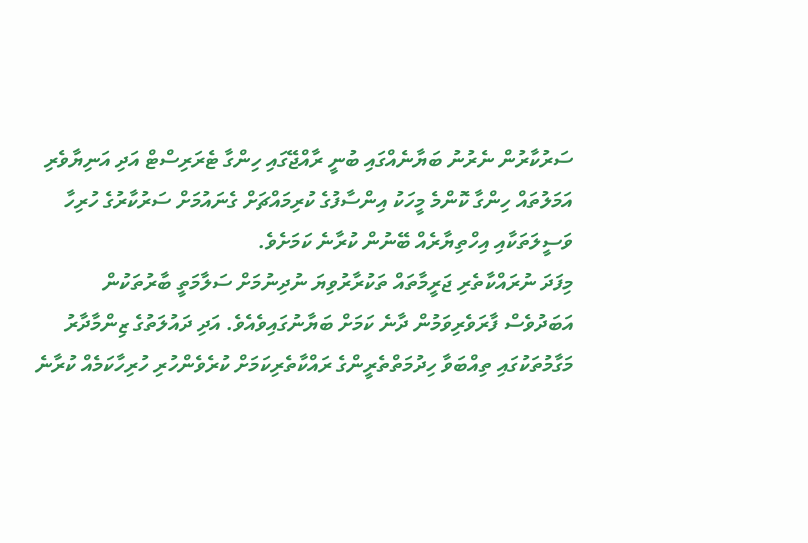ސަރުކާރުން ނެރުނު ބަޔާނެއްގައި ބުނީ ރާއްޖޭގައި ހިންގާ ޓެރަރިސްޓް އަދި އަނިޔާވެރި އަމަލުތައް ހިންގާ ކޮންމެ މީހަކު އިންސާފުގެ ކުރިމައްޗަށް ގެނައުމަށް ސަރުކާރުގެ ހުރިހާ ވަސީލަތަކާއި އިހްތިޔާރެއް ބޭނުން ކުރާނެ ކަމަށެވެ.
މިފަދަ ނުރައްކާތެރި ޖަރީމާތައް ތަކުރާރުވިޔަ ނުދިނުމަށް ސަލާމަތީ ބާރުތަކުން އަބަދުވެސް ފާރަވެރިވަމުން ދާނެ ކަމަށް ބަޔާނުގައިވެއެވެ. އަދި ދައުލަތުގެ ޒިންމާދާރު މަގާމުތަކުގައި ތިއްބަވާ ހިދުމަތްތެރީންގެ ރައްކާތެރިކަމަށް ކުރެވެންހުރި ހުރިހާކަމެއް ކުރާނެ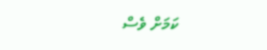ކަމަށް ވެސް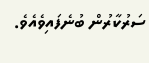ސަރުކާރުން ބުނެފައިވެއެވެ.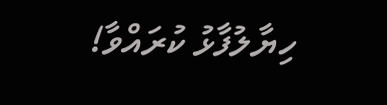ހިޔާލުފާޅު ކުރައްވާ!